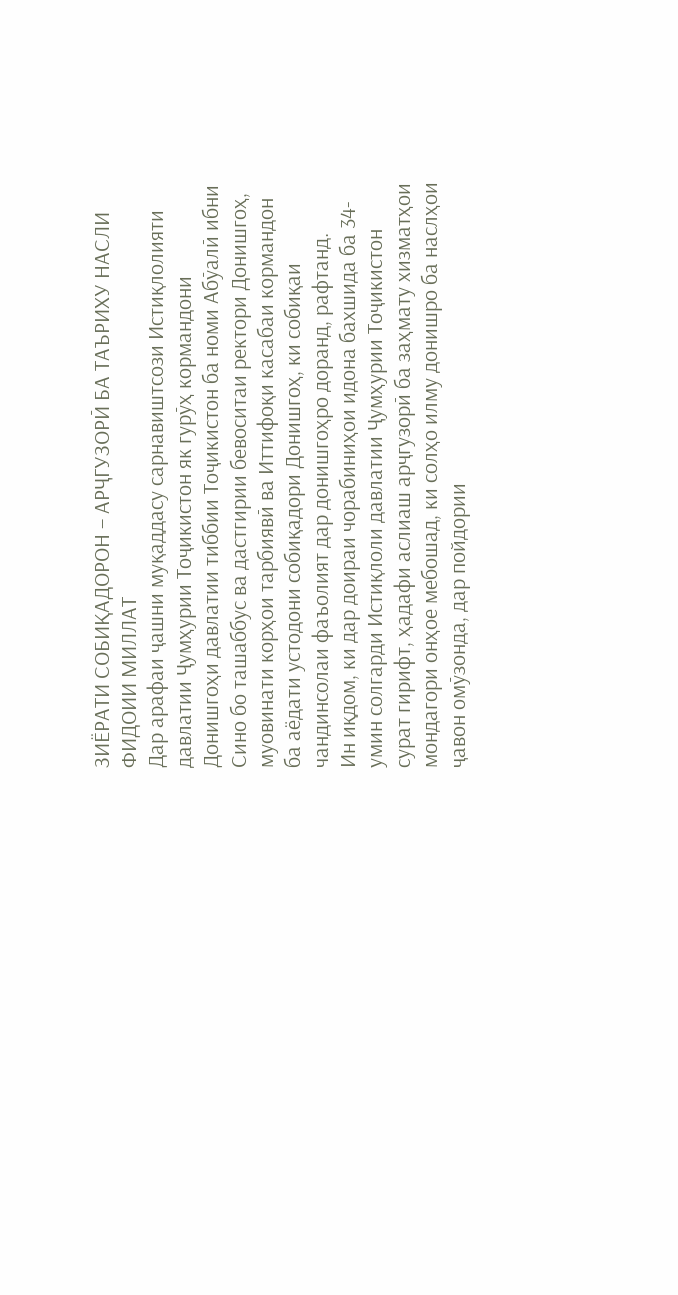ЗИЁРАТИ СОБИҚАДОРОН – АРҶГУЗОРӢ БА ТАЪРИХУ НАСЛИ ФИДОИИ МИЛЛАТ
Дар арафаи ҷашни муқаддасу сарнавиштсози Истиқлолияти давлатии Ҷумҳурии Тоҷикистон як гурӯҳ кормандони Донишгоҳи давлатии тиббии Тоҷикистон ба номи Абӯалӣ ибни Сино бо ташаббус ва дастгирии бевоситаи ректори Донишгоҳ, муовинати корҳои тарбиявӣ ва Иттифоқи касабаи кормандон ба аёдати устодони собиқадори Донишгоҳ, ки собиқаи чандинсолаи фаъолият дар донишгоҳро доранд, рафтанд.
Ин иқдом, ки дар доираи чорабиниҳои идона бахшида ба 34-умин солгарди Истиқлоли давлатии Ҷумҳурии Тоҷикистон сурат гирифт, ҳадафи аслиаш арҷгузорӣ ба заҳмату хизматҳои мондагори онҳое мебошад, ки солҳо илму донишро ба наслҳои ҷавон омӯзонда, дар пойдории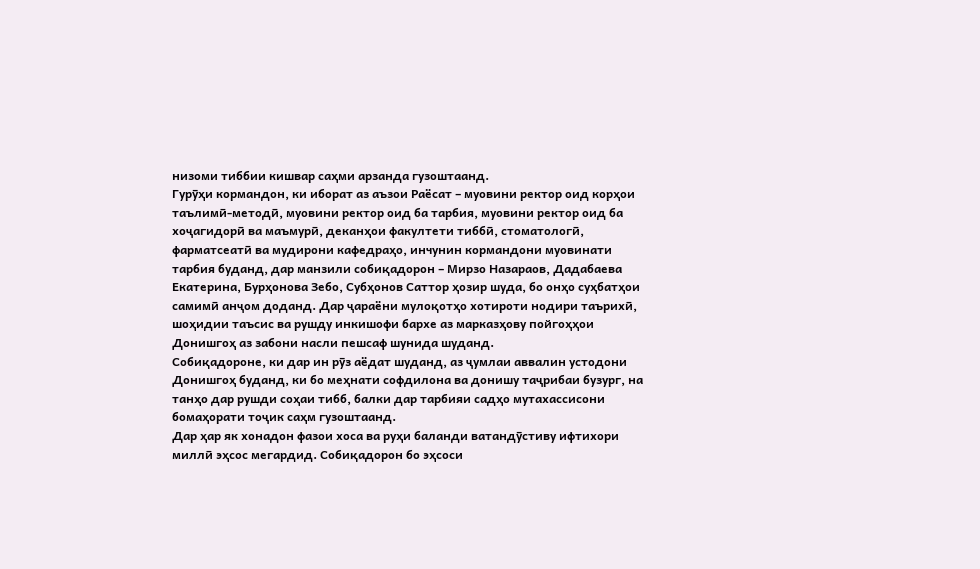низоми тиббии кишвар саҳми арзанда гузоштаанд.
Гурӯҳи кормандон, ки иборат аз аъзои Раёсат – муовини ректор оид корҳои таълимӣ-методӣ, муовини ректор оид ба тарбия, муовини ректор оид ба хоҷагидорӣ ва маъмурӣ, деканҳои факултети тиббӣ, стоматологӣ, фарматсеатӣ ва мудирони кафедраҳо, инчунин кормандони муовинати тарбия буданд, дар манзили собиқадорон – Мирзо Назараов, Дадабаева Екатерина, Бурҳонова Зебо, Субҳонов Саттор ҳозир шуда, бо онҳо суҳбатҳои самимӣ анҷом доданд. Дар ҷараёни мулоқотҳо хотироти нодири таърихӣ, шоҳидии таъсис ва рушду инкишофи бархе аз марказҳову пойгоҳҳои Донишгоҳ аз забони насли пешсаф шунида шуданд.
Собиқадороне, ки дар ин рӯз аёдат шуданд, аз ҷумлаи аввалин устодони Донишгоҳ буданд, ки бо меҳнати софдилона ва донишу таҷрибаи бузург, на танҳо дар рушди соҳаи тибб, балки дар тарбияи садҳо мутахассисони бомаҳорати тоҷик саҳм гузоштаанд.
Дар ҳар як хонадон фазои хоса ва руҳи баланди ватандӯстиву ифтихори миллӣ эҳсос мегардид. Собиқадорон бо эҳсоси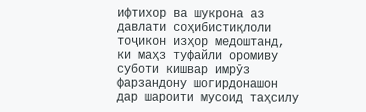ифтихор ва шукрона аз давлати соҳибистиқлоли тоҷикон изҳор медоштанд, ки маҳз туфайли оромиву суботи кишвар имрӯз фарзандону шогирдонашон дар шароити мусоид таҳсилу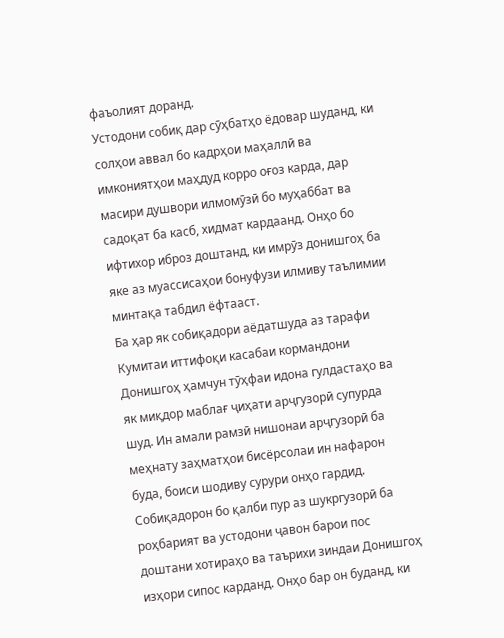фаъолият доранд.
Устодони собиқ дар сӯҳбатҳо ёдовар шуданд, ки солҳои аввал бо кадрҳои маҳаллӣ ва имкониятҳои маҳдуд корро оғоз карда, дар масири душвори илмомӯзӣ бо муҳаббат ва садоқат ба касб, хидмат кардаанд. Онҳо бо ифтихор иброз доштанд, ки имрӯз донишгоҳ ба яке аз муассисаҳои бонуфузи илмиву таълимии минтақа табдил ёфтааст.
Ба ҳар як собиқадори аёдатшуда аз тарафи Кумитаи иттифоқи касабаи кормандони Донишгоҳ ҳамчун тӯҳфаи идона гулдастаҳо ва як миқдор маблағ ҷиҳати арҷгузорӣ супурда шуд. Ин амали рамзӣ нишонаи арҷгузорӣ ба меҳнату заҳматҳои бисёрсолаи ин нафарон буда, боиси шодиву сурури онҳо гардид.
Собиқадорон бо қалби пур аз шукргузорӣ ба роҳбарият ва устодони ҷавон барои пос доштани хотираҳо ва таърихи зиндаи Донишгоҳ изҳори сипос карданд. Онҳо бар он буданд, ки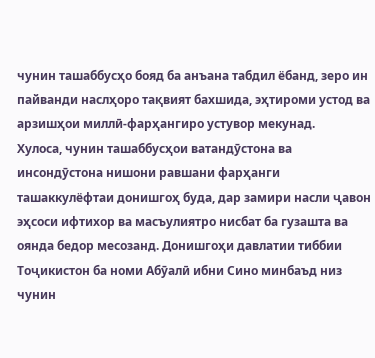чунин ташаббусҳо бояд ба анъана табдил ёбанд, зеро ин пайванди наслҳоро тақвият бахшида, эҳтироми устод ва арзишҳои миллӣ-фарҳангиро устувор мекунад.
Хулоса, чунин ташаббусҳои ватандӯстона ва инсондӯстона нишони равшани фарҳанги ташаккулёфтаи донишгоҳ буда, дар замири насли ҷавон эҳсоси ифтихор ва масъулиятро нисбат ба гузашта ва оянда бедор месозанд. Донишгоҳи давлатии тиббии Тоҷикистон ба номи Абӯалӣ ибни Сино минбаъд низ чунин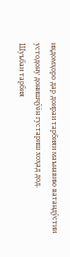иқдомҳоро дар доираи тарбияи маънавию ватандӯстии устодону донишҷӯён густариш хоҳад дод.
Шуъбаи тарбия